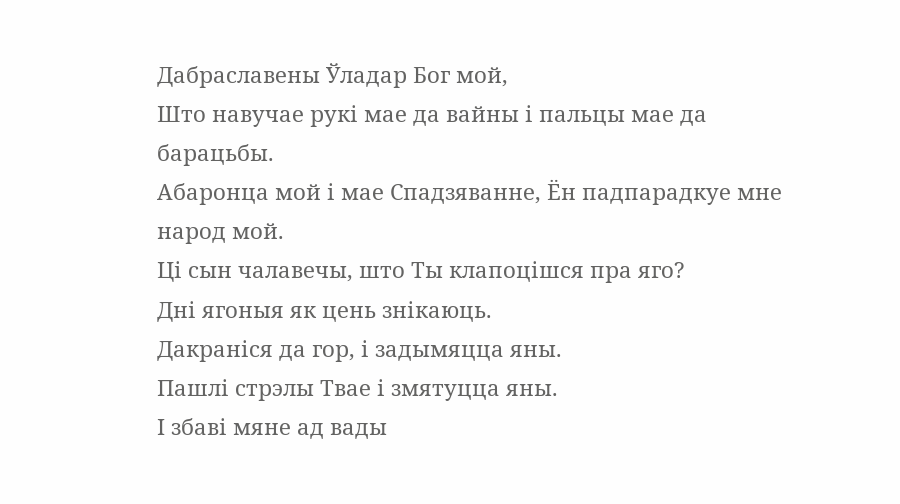Дабраславены Ўладар Бог мой,
Што навучае рукі мае да вайны і пальцы мае да барацьбы.
Абаронца мой і мае Спадзяванне, Ён падпарадкуе мне народ мой.
Ці сын чалавечы, што Ты клапоцішся пра яго?
Дні ягоныя як цень знікаюць.
Дакраніся да гор, і задымяцца яны.
Пашлі стрэлы Твае і змятуцца яны.
І збаві мяне ад вады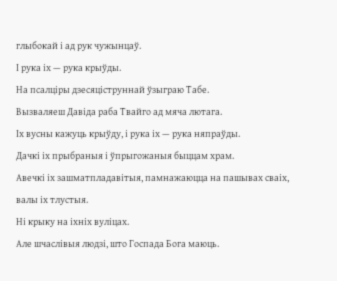глыбокай і ад рук чужынцаў.
І рука іх — рука крыўды.
На псалціры дзесяціструннай ўзыграю Табе.
Вызваляеш Давіда раба Твайго ад мяча лютага.
Іх вусны кажуць крыўду, і рука іх — рука няпраўды.
Дачкі іх прыбраныя і ўпрыгожаныя быццам храм.
Авечкі іх зашматпладавітыя, памнажаюцца на пашывах сваіх, валы іх тлустыя.
Ні крыку на іхніх вуліцах.
Але шчаслівыя людзі, што Госпада Бога маюць.